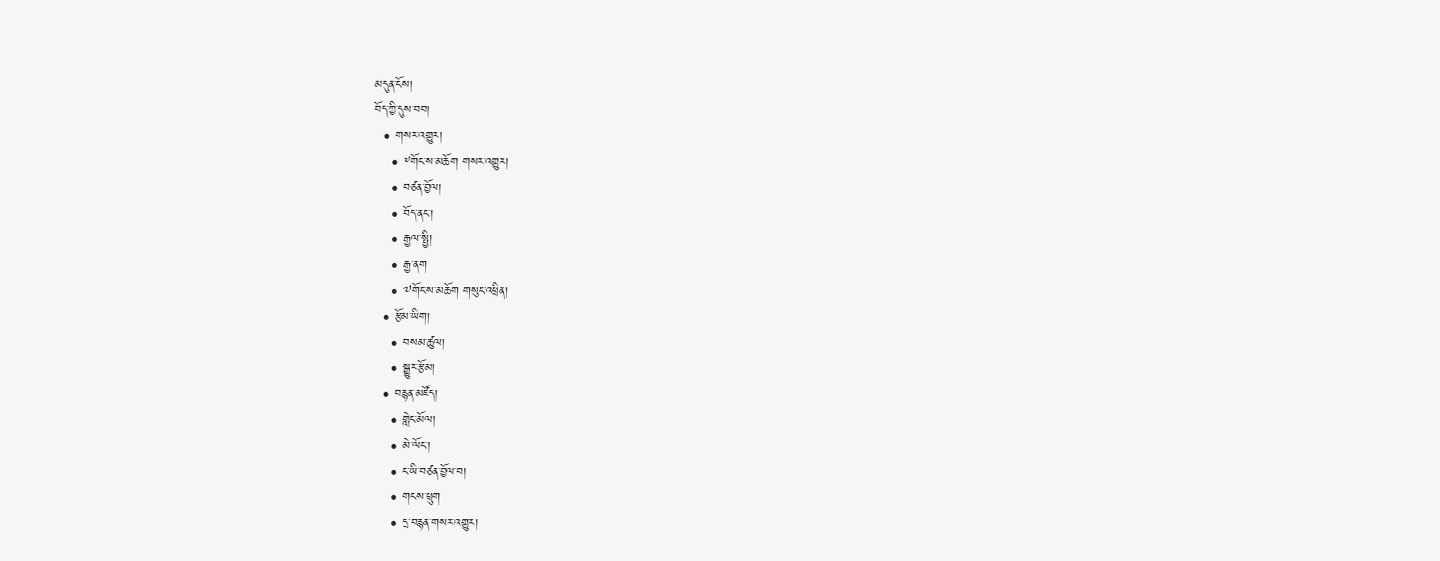མདུན་ངོས།
བོད་ཀྱི་དུས་བབ།
  • གསར་འགྱུར།
    • ༸གོང་ས་མཆོག གསར་འགྱུར།
    • བཙན་བྱོལ།
    • བོད་ནང་།
    • རྒྱལ་སྤྱི།
    • རྒྱ་ནག
    • ༧གོང་ས་མཆོག གསུང་འཕྲིན།
  • རྩོམ་ཡིག།
    • བསམ་ཚུལ།
    • སྒྱུར་རྩོམ།
  • བརྙན་མཛོད།
    • གླེང་མོལ།
    • མེ་ལོང་།
    • ང་ཡི་བཙན་བྱོལ་བ།
    • གངས་ཕྲུག
    • དྲ་བརྙན་གསར་འགྱུར།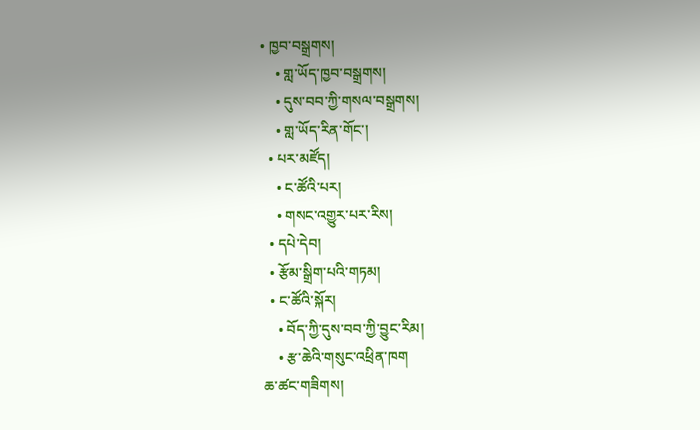• ཁྱབ་བསྒྲགས།
    • གླ་ཡོད་ཁྱབ་བསྒྲགས།
    • དུས་བབ་ཀྱི་གསལ་བསྒྲགས།
    • གླ་ཡོད་རིན་གོང་།
  • པར་མཛོད།
    • ང་ཚོའི་པར།
    • གསང་འགྱུར་པར་རིས།
  • དཔེ་དེབ།
  • རྩོམ་སྒྲིག་པའི་གཏམ།
  • ང་ཚོའི་སྐོར།
    • བོད་ཀྱི་དུས་བབ་ཀྱི་བྱུང་རིམ།
    • རྩ་ཆེའི་གསུང་འཕྲིན་ཁག
ཆ་ཚང་གཟིགས།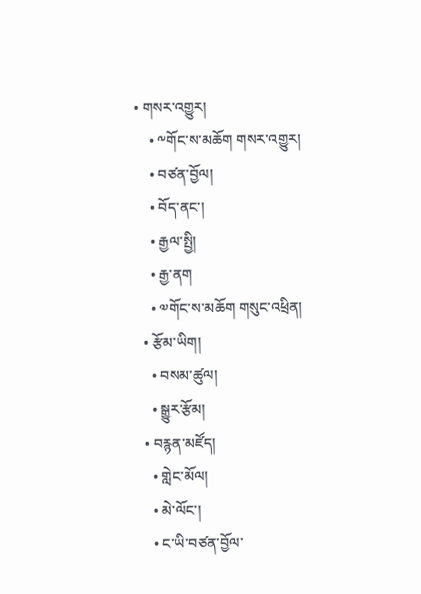• གསར་འགྱུར།
    • ༸གོང་ས་མཆོག གསར་འགྱུར།
    • བཙན་བྱོལ།
    • བོད་ནང་།
    • རྒྱལ་སྤྱི།
    • རྒྱ་ནག
    • ༧གོང་ས་མཆོག གསུང་འཕྲིན།
  • རྩོམ་ཡིག།
    • བསམ་ཚུལ།
    • སྒྱུར་རྩོམ།
  • བརྙན་མཛོད།
    • གླེང་མོལ།
    • མེ་ལོང་།
    • ང་ཡི་བཙན་བྱོལ་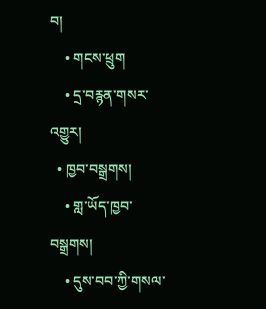བ།
    • གངས་ཕྲུག
    • དྲ་བརྙན་གསར་འགྱུར།
  • ཁྱབ་བསྒྲགས།
    • གླ་ཡོད་ཁྱབ་བསྒྲགས།
    • དུས་བབ་ཀྱི་གསལ་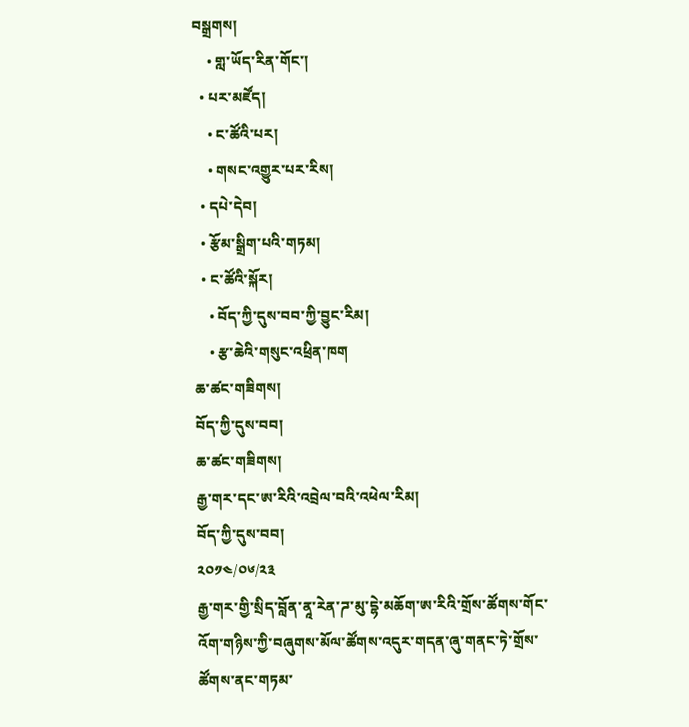བསྒྲགས།
    • གླ་ཡོད་རིན་གོང་།
  • པར་མཛོད།
    • ང་ཚོའི་པར།
    • གསང་འགྱུར་པར་རིས།
  • དཔེ་དེབ།
  • རྩོམ་སྒྲིག་པའི་གཏམ།
  • ང་ཚོའི་སྐོར།
    • བོད་ཀྱི་དུས་བབ་ཀྱི་བྱུང་རིམ།
    • རྩ་ཆེའི་གསུང་འཕྲིན་ཁག
ཆ་ཚང་གཟིགས།
བོད་ཀྱི་དུས་བབ།
ཆ་ཚང་གཟིགས།
རྒྱ་གར་དང་ཨ་རིའི་འབྲེལ་བའི་འཕེལ་རིམ།
བོད་ཀྱི་དུས་བབ།
༢༠༡༤/༠༦/༢༣
རྒྱ་གར་གྱི་སྲིད་བློན་ནཱ་རེན་ཌ་མུ་དྷེ་མཆོག་ཨ་རིའི་གྲོས་ཚོགས་གོང་འོག་གཉིས་ཀྱི་བཞུགས་མོལ་ཚོགས་འདུར་གདན་ཞུ་གནང་ཏེ་གྲོས་ཚོགས་ནང་གཏམ་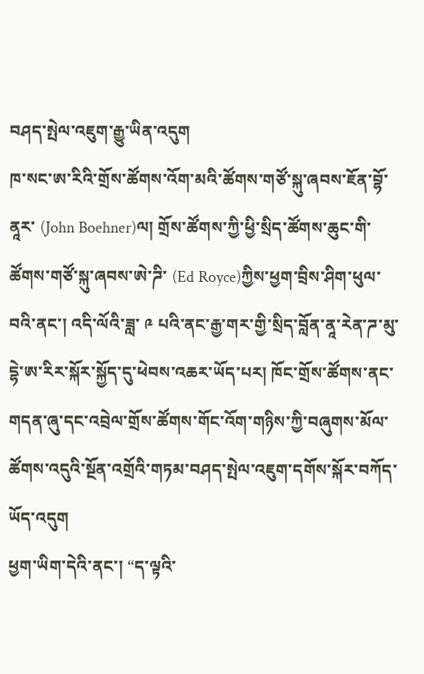བཤད་སྤེལ་འཇུག་རྒྱུ་ཡིན་འདུག
ཁ་སང་ཨ་རིའི་གྲོས་ཚོགས་འོག་མའི་ཚོགས་གཙོ་སྐུ་ཞབས་ཇོན་བྷོ་ནཱར་ (John Boehner)ལ། གྲོས་ཚོགས་ཀྱི་ཕྱི་སྲིད་ཚོགས་ཆུང་གི་ཚོགས་གཙོ་སྐུ་ཞབས་ཨེ་ཌི་ (Ed Royce)ཀྱིས་ཕྱག་བྲིས་ཤིག་ཕུལ་བའི་ནང་། འདི་ལོའི་ཟླ་ ༩ པའི་ནང་རྒྱ་གར་གྱི་སྲིད་བློན་ནཱ་རེན་ཌ་མུ་དྷེ་ཨ་རིར་སྐོར་སྐྱོད་དུ་ཕེབས་འཆར་ཡོད་པར། ཁོང་གྲོས་ཚོགས་ནང་གདན་ཞུ་དང་འབྲེལ་གྲོས་ཚོགས་གོང་འོག་གཉིས་ཀྱི་བཞུགས་མོལ་ཚོགས་འདུའི་སྔོན་འགྲོའི་གཏམ་བཤད་སྤེལ་འཇུག་དགོས་སྐོར་བཀོད་ཡོད་འདུག
ཕྱག་ཡིག་དེའི་ནང་། “ད་ལྟའི་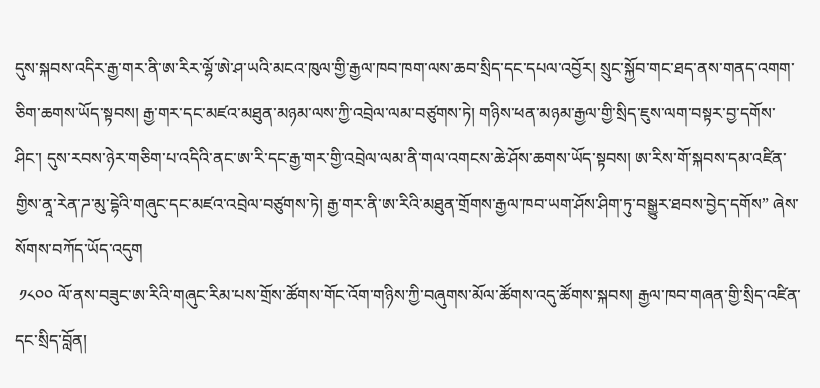དུས་སྐབས་འདིར་རྒྱ་གར་ནི་ཨ་རིར་ལྷོ་ཨེ་ཤ་ཡའི་མངའ་ཁུལ་གྱི་རྒྱལ་ཁབ་ཁག་ལས་ཆབ་སྲིད་དང་དཔལ་འབྱོར། སྲུང་སྐྱོབ་གང་ཐད་ནས་གནད་འགག་ཅིག་ཆགས་ཡོད་སྟབས། རྒྱ་གར་དང་མཛའ་མཐུན་མཉམ་ལས་ཀྱི་འབྲེལ་ལམ་བཙུགས་ཏེ། གཉིས་ཕན་མཉམ་རྒྱལ་གྱི་སྲིད་ཇུས་ལག་བསྟར་བྱ་དགོས་ཤིང་། དུས་རབས་ཉེར་གཅིག་པ་འདིའི་ནང་ཨ་རི་དང་རྒྱ་གར་གྱི་འབྲེལ་ལམ་ནི་གལ་འགངས་ཆེ་ཤོས་ཆགས་ཡོད་སྟབས། ཨ་རིས་གོ་སྐབས་དམ་འཛིན་གྱིས་ནཱ་རེན་ཌ་མུ་དྷེའི་གཞུང་དང་མཛའ་འབྲེལ་བཙུགས་ཏེ། རྒྱ་གར་ནི་ཨ་རིའི་མཐུན་གྲོགས་རྒྱལ་ཁབ་ཡག་ཤོས་ཤིག་ཏུ་བསྒྱུར་ཐབས་བྱེད་དགོས” ཞེས་སོགས་བཀོད་ཡོད་འདུག
 ༡༨༠༠ ལོ་ནས་བཟུང་ཨ་རིའི་གཞུང་རིམ་པས་གྲོས་ཚོགས་གོང་འོག་གཉིས་ཀྱི་བཞུགས་མོལ་ཚོགས་འདུ་ཚོགས་སྐབས། རྒྱལ་ཁབ་གཞན་གྱི་སྲིད་འཛིན་དང་སྲིད་བློན།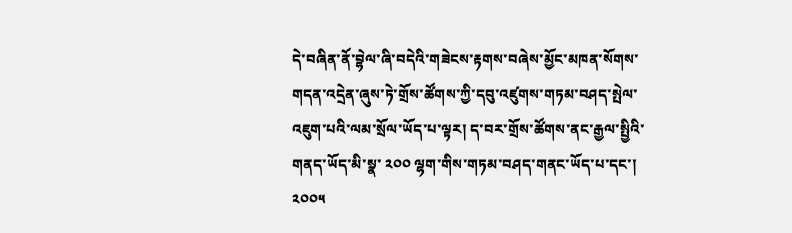དེ་བཞིན་ནོ་བྷེལ་ཞི་བདེའི་གཟེངས་རྟགས་བཞེས་མྱོང་མཁན་སོགས་གདན་འདྲེན་ཞུས་ཏེ་གྲོས་ཚོགས་ཀྱི་དབུ་འཛུགས་གཏམ་བཤད་སྤེལ་འཇུག་པའི་ལམ་སྲོལ་ཡོད་པ་ལྟར། ད་བར་གྲོས་ཚོགས་ནང་རྒྱལ་སྤྱིའི་གནད་ཡོད་མི་སྣ་ ༢༠༠ ལྷག་གིས་གཏམ་བཤད་གནང་ཡོད་པ་དང་། ༢༠༠༥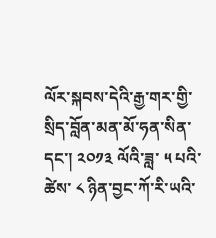ལོར་སྐབས་དེའི་རྒྱ་གར་གྱི་སྲིད་བློན་མན་མོ་ཧན་སིན་དང་། ༢༠༡༣ ལོའི་ཟླ་ ༥ པའི་ཚེས་ ༨ ཉིན་བྱང་ཀོ་རི་ཡའི་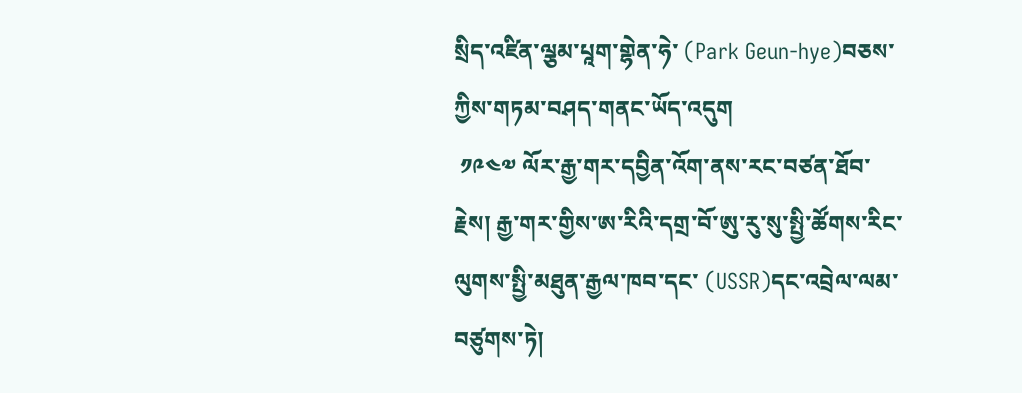སྲིད་འཛིན་ལྕམ་པཱག་གྷེན་ཧེ་ (Park Geun-hye)བཅས་ཀྱིས་གཏམ་བཤད་གནང་ཡོད་འདུག
 ༡༩༤༧ ལོར་རྒྱ་གར་དབྱིན་འོག་ནས་རང་བཙན་ཐོབ་རྗེས། རྒྱ་གར་གྱིས་ཨ་རིའི་དགྲ་བོ་ཨུ་རུ་སུ་སྤྱི་ཚོགས་རིང་ལུགས་སྤྱི་མཐུན་རྒྱལ་ཁབ་དང་ (USSR)དང་འབྲེལ་ལམ་བཙུགས་ཏེ།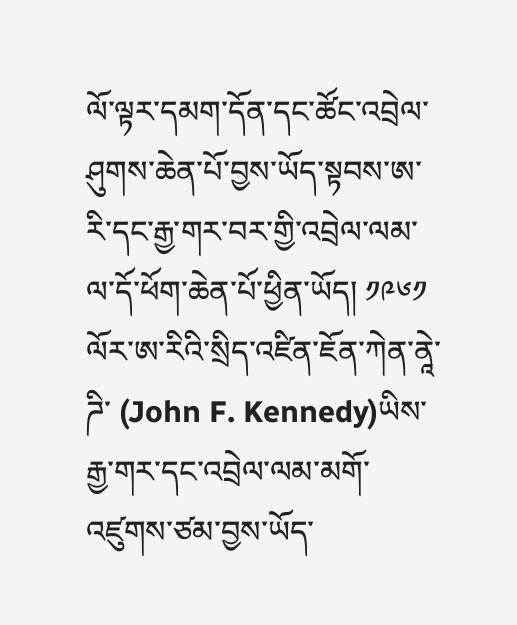ལོ་ལྟར་དམག་དོན་དང་ཚོང་འབྲེལ་ཤུགས་ཆེན་པོ་བྱས་ཡོད་སྟབས་ཨ་རི་དང་རྒྱ་གར་བར་གྱི་འབྲེལ་ལམ་ལ་དོ་ཕོག་ཆེན་པོ་ཕྱིན་ཡོད། ༡༩༦༡ ལོར་ཨ་རིའི་སྲིད་འཛིན་ཇོན་ཀེན་ནཱེ་ཌི་ (John F. Kennedy)ཡིས་རྒྱ་གར་དང་འབྲེལ་ལམ་མགོ་འཛུགས་ཙམ་བྱས་ཡོད་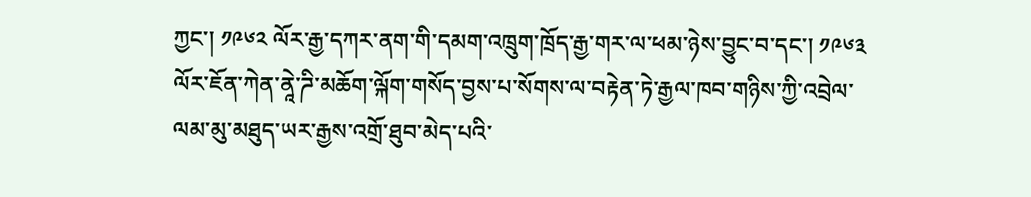ཀྱང་། ༡༩༦༢ ལོར་རྒྱ་དཀར་ནག་གི་དམག་འཁྲུག་ཁྲོད་རྒྱ་གར་ལ་ཕམ་ཉེས་བྱུང་བ་དང་། ༡༩༦༣ ལོར་ཇོན་ཀེན་ནཱེ་ཌི་མཆོག་ལྐོག་གསོད་བྱས་པ་སོགས་ལ་བརྟེན་ཏེ་རྒྱལ་ཁབ་གཉིས་ཀྱི་འབྲེལ་ལམ་མུ་མཐུད་ཡར་རྒྱས་འགྲོ་ཐུབ་མེད་པའི་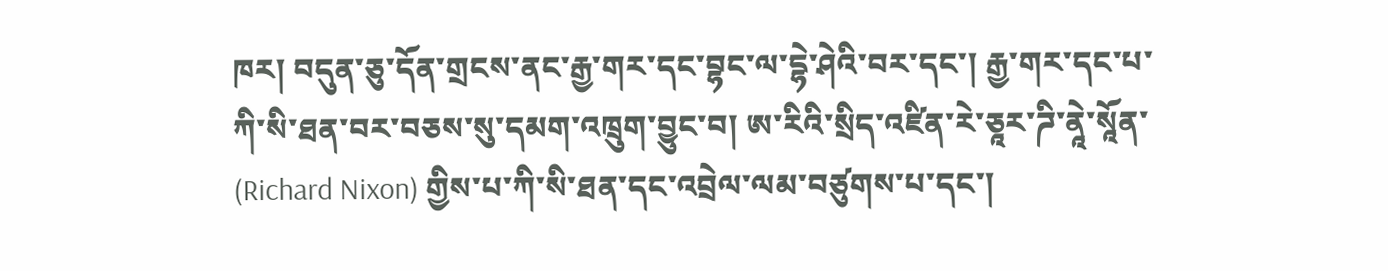ཁར། བདུན་ཅུ་དོན་གྲངས་ནང་རྒྱ་གར་དང་བྷང་ལ་དྷེ་ཤེའི་བར་དང་། རྒྱ་གར་དང་པ་ཀི་སི་ཐན་བར་བཅས་སུ་དམག་འཁྲུག་བྱུང་བ། ཨ་རིའི་སྲིད་འཛིན་རེ་ཅཱར་ཌི་ནཱེ་སཱོན་ (Richard Nixon) གྱིས་པ་ཀི་སི་ཐན་དང་འབྲེལ་ལམ་བཙུགས་པ་དང་།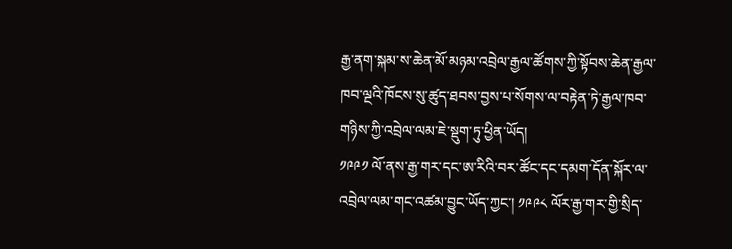རྒྱ་ནག་སྐམ་ས་ཆེན་མོ་མཉམ་འབྲེལ་རྒྱལ་ཚོགས་ཀྱི་སྟོབས་ཆེན་རྒྱལ་ཁབ་ལྔའི་ཁོངས་སུ་ཚུད་ཐབས་བྱས་པ་སོགས་ལ་བརྟེན་ཏེ་རྒྱལ་ཁབ་གཉིས་ཀྱི་འབྲེལ་ལམ་ཇེ་སྡུག་ཏུ་ཕྱིན་ཡོད།
༡༩༩༡ ལོ་ནས་རྒྱ་གར་དང་ཨ་རིའི་བར་ཚོང་དང་དམག་དོན་སྐོར་ལ་འབྲེལ་ལམ་གང་འཚམ་བྱུང་ཡོད་ཀྱང་། ༡༩༩༨ ལོར་རྒྱ་གར་གྱི་སྲིད་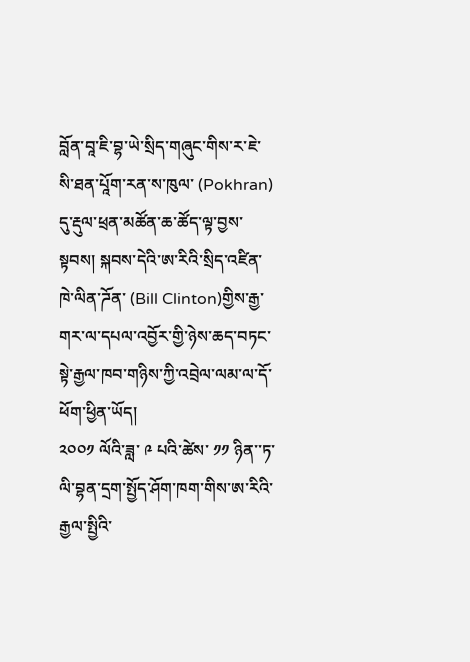བློན་བཱ་ཇི་བྷ་ཡེ་སྲིད་གཞུང་གིས་ར་ཇེ་སི་ཐན་པཱོག་རན་ས་ཁུལ་ (Pokhran) དུ་རྡུལ་ཕྲན་མཚོན་ཆ་ཚོད་ལྟ་བྱས་སྟབས། སྐབས་དེའི་ཨ་རིའི་སྲིད་འཛིན་ཁེ་ལིན་ཌོན་ (Bill Clinton)གྱིས་རྒྱ་གར་ལ་དཔལ་འབྱོར་གྱི་ཉེས་ཆད་བཏང་སྟེ་རྒྱལ་ཁབ་གཉིས་ཀྱི་འབྲེལ་ལམ་ལ་དོ་ཕོག་ཕྱིན་ཡོད།
༢༠༠༡ ལོའི་ཟླ་ ༩ པའི་ཚེས་ ༡༡ ཉིན་་ཏ་ལི་བྷན་དྲག་སྤྱོད་ཤོག་ཁག་གིས་ཨ་རིའི་རྒྱལ་སྤྱིའི་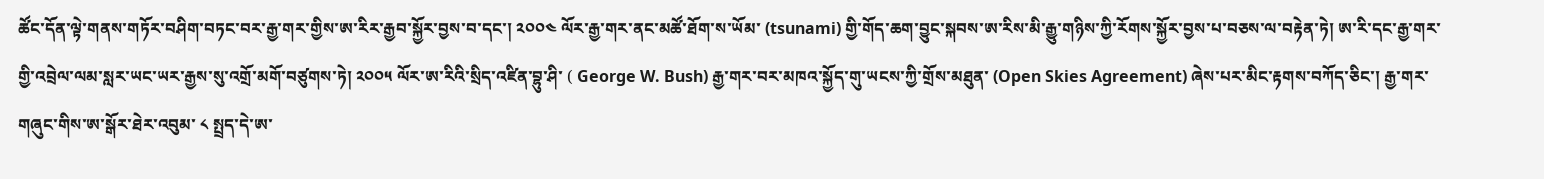ཚོང་དོན་ལྟེ་གནས་གཏོར་བཤིག་བཏང་བར་རྒྱ་གར་གྱིས་ཨ་རིར་རྒྱབ་སྐྱོར་བྱས་བ་དང་། ༢༠༠༤ ལོར་རྒྱ་གར་ནང་མཚོ་ཐོག་ས་ཡོམ་ (tsunami) གྱི་གོད་ཆག་བྱུང་སྐབས་ཨ་རིས་མི་རྒྱུ་གཉིས་ཀྱི་རོགས་སྐྱོར་བྱས་པ་བཅས་ལ་བརྟེན་ཏེ། ཨ་རི་དང་རྒྱ་གར་གྱི་འབྲེལ་ལམ་སླར་ཡང་ཡར་རྒྱས་སུ་འགྲོ་མགོ་བཙུགས་ཏེ། ༢༠༠༥ ལོར་ཨ་རིའི་སྲིད་འཛིན་བྷུ་ཤི་ ( George W. Bush) རྒྱ་གར་བར་མཁའ་སྐྱོད་གུ་ཡངས་ཀྱི་གྲོས་མཐུན་ (Open Skies Agreement) ཞེས་པར་མིང་རྟགས་བཀོད་ཅིང་། རྒྱ་གར་གཞུང་གིས་ཨ་སྒོར་ཐེར་འབུམ་ ༨ སྤྲད་དེ་ཨ་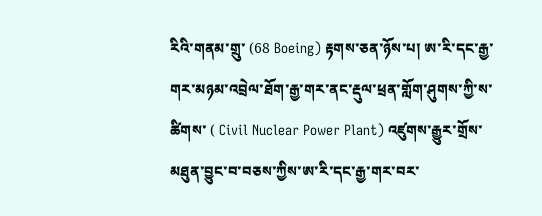རིའི་གནམ་གྲུ་ (68 Boeing) རྟགས་ཅན་ཉོས་པ། ཨ་རི་དང་རྒྱ་གར་མཉམ་འབྲེལ་ཐོག་རྒྱ་གར་ནང་རྡུལ་ཕྲན་གློག་ཤུགས་ཀྱི་ས་ཚིགས་ ( Civil Nuclear Power Plant) འཛུགས་རྒྱུར་གྲོས་མཐུན་བྱུང་བ་བཅས་ཀྱིས་ཨ་རི་དང་རྒྱ་གར་བར་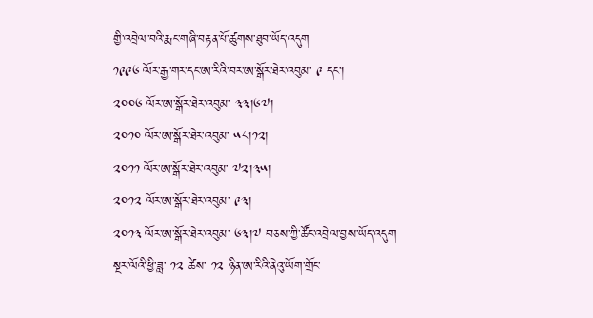གྱི་འབྲེལ་བའི་རྨང་གཞི་བརྟན་པོ་ཚུགས་ཐུབ་ཡོད་འདུག
༡༩༩༦ ལོར་རྒྱ་གར་དང་ཨ་རིའི་བར་ཨ་སྒོར་ཐེར་འབུམ་ ༩ དང་།
༢༠༠༦ ལོར་ཨ་སྒོར་ཐེར་འབུམ་ ༣༣།༦༧།
༢༠༡༠ ལོར་ཨ་སྒོར་ཐེར་འབུམ་ ༥༨།༡༢།
༢༠༡༡ ལོར་ཨ་སྒོར་ཐེར་འབུམ་ ༧༢།༣༥།
༢༠༡༢ ལོར་ཨ་སྒོར་ཐེར་འབུམ་ ༩༣།
༢༠༡༣ ལོར་ཨ་སྒོར་ཐེར་འབུམ་ ༦༣།༧ བཅས་ཀྱི་ཚོང་འབྲེལ་བྱས་ཡོད་འདུག
སྔར་ལོའི་ཕྱི་ཟླ་ ༡༢ ཚེས་ ༡༢ ཉིན་ཨ་རིའི་ནེའུ་ཡོག་གྲོང་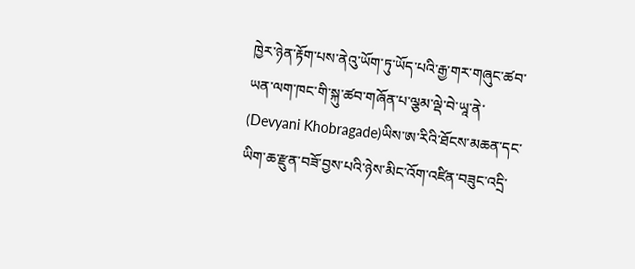ཁྱེར་ཉེན་རྟོག་པས་ནེའུ་ཡོག་ཏུ་ཡོད་པའི་རྒྱ་གར་གཞུང་ཚབ་ཡན་ལག་ཁང་གི་སྐུ་ཚབ་གཞོན་པ་ལྕམ་ལྡེ་བེ་ཡཱ་ནེ་ (Devyani Khobragade)ཡིས་ཨ་རིའི་ཐོངས་མཆན་དང་ཡིག་ཆ་རྫུན་བཟོ་བྱས་པའི་ཉེས་མིང་འོག་འཛིན་བཟུང་འདྲི་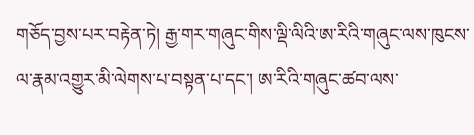གཅོད་བྱས་པར་བརྟེན་ཏེ། རྒྱ་གར་གཞུང་གིས་ལྡི་ལིའི་ཨ་རིའི་གཞུང་ལས་ཁུངས་ལ་རྣམ་འགྱུར་མི་ལེགས་པ་བསྟན་པ་དང་། ཨ་རིའི་གཞུང་ཚབ་ལས་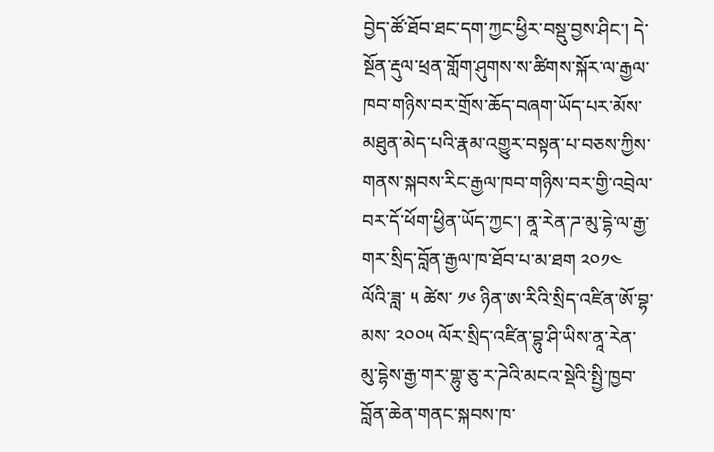བྱེད་ཚོ་ཐོབ་ཐང་དག་ཀྱང་ཕྱིར་བསྡུ་བྱས་ཤིང་། དེ་སྔོན་རྡུལ་ཕྲན་གློག་ཤུགས་ས་ཚིགས་སྐོར་ལ་རྒྱལ་ཁབ་གཉིས་བར་གྲོས་ཆོད་བཞག་ཡོད་པར་མོས་མཐུན་མེད་པའི་རྣམ་འགྱུར་བསྟན་པ་བཅས་ཀྱིས་གནས་སྐབས་རིང་རྒྱལ་ཁབ་གཉིས་བར་གྱི་འབྲེལ་བར་དོ་ཕོག་ཕྱིན་ཡོད་ཀྱང་། ནཱ་རེན་ཌ་མུ་དྷེ་ལ་རྒྱ་གར་སྲིད་བློན་རྒྱལ་ཁ་ཐོབ་པ་མ་ཐག ༢༠༡༤ ལོའི་ཟླ་ ༥ ཚེས་ ༡༦ ཉིན་ཨ་རིའི་སྲིད་འཛིན་ཨོ་བྷ་མས་ ༢༠༠༥ ལོར་སྲིད་འཛིན་བྷུ་ཤི་ཡིས་ནཱ་རེན་མུ་དྷེས་རྒྱ་གར་གྷུ་ཅུ་ར་ཌེའི་མངའ་སྡེའི་སྤྱི་ཁྱབ་བློན་ཆེན་གནང་སྐབས་ཁ་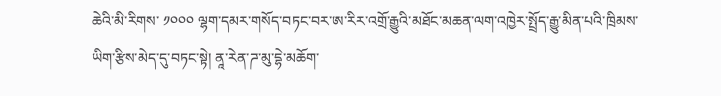ཆེའི་མི་རིགས་ ༡༠༠༠ ལྷག་དམར་གསོད་བཏང་བར་ཨ་རིར་འགྲོ་རྒྱུའི་མཐོང་མཆན་ལག་འཁྱེར་སྤྲོད་རྒྱུ་མིན་པའི་ཁྲིམས་ཡིག་རྩིས་མེད་དུ་བཏང་སྟེ། ནཱ་རེན་ཌ་མུ་དྷེ་མཆོག་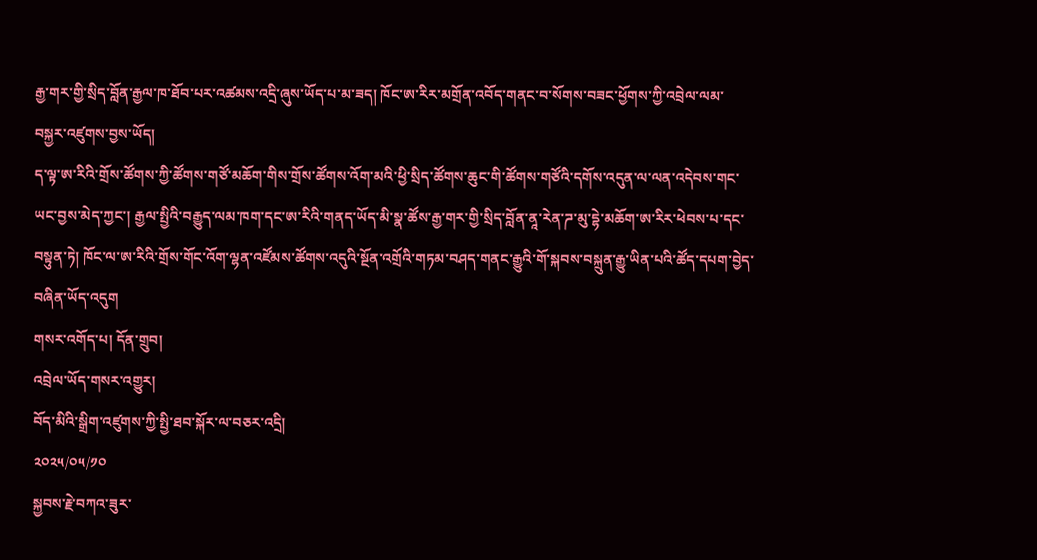རྒྱ་གར་གྱི་སྲིད་བློན་རྒྱལ་ཁ་ཐོབ་པར་འཚམས་འདྲི་ཞུས་ཡོད་པ་མ་ཟད། ཁོང་ཨ་རིར་མགྲོན་འབོད་གནང་བ་སོགས་བཟང་ཕྱོགས་ཀྱི་འབྲེལ་ལམ་བསྐྱར་འཛུགས་བྱས་ཡོད།
ད་ལྟ་ཨ་རིའི་གྲོས་ཚོགས་ཀྱི་ཚོགས་གཙོ་མཆོག་གིས་གྲོས་ཚོགས་འོག་མའི་ཕྱི་སྲིད་ཚོགས་ཆུང་གི་ཚོགས་གཙོའི་དགོས་འདུན་ལ་ལན་འདེབས་གང་ཡང་བྱས་མེད་ཀྱང་། རྒྱལ་སྤྱིའི་བརྒྱུད་ལམ་ཁག་དང་ཨ་རིའི་གནད་ཡོད་མི་སྣ་ཚོས་རྒྱ་གར་གྱི་སྲིད་བློན་ནཱ་རེན་ཌ་མུ་དྷེ་མཆོག་ཨ་རིར་ཕེབས་པ་དང་བསྟུན་ཏེ། ཁོང་ལ་ཨ་རིའི་གྲོས་གོང་འོག་ལྷན་འཛོམས་ཚོགས་འདུའི་སྔོན་འགྲོའི་གཏམ་བཤད་གནང་རྒྱུའི་གོ་སྐབས་བསྐྲུན་རྒྱུ་ཡིན་པའི་ཚོད་དཔག་བྱེད་བཞིན་ཡོད་འདུག
གསར་འགོད་པ། དོན་གྲུབ།
འབྲེལ་ཡོད་གསར་འགྱུར།
བོད་མིའི་སྒྲིག་འཛུགས་ཀྱི་སྤྱི་ཐབ་སྐོར་ལ་བཅར་འདྲི།
༢༠༢༥/༠༥/༡༠
སྐྱབས་རྗེ་བཀའ་ཟུར་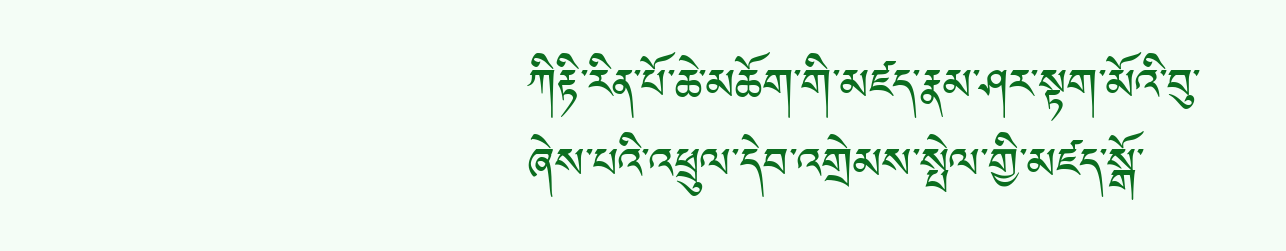ཀིརྟི་རིན་པོ་ཆེ་མཆོག་གི་མཛད་རྣམ་ཤར་སྟག་མོའི་བུ་ཞེས་པའི་འཕྲུལ་དེབ་འགྲེམས་སྤེལ་གྱི་མཛད་སྒོ་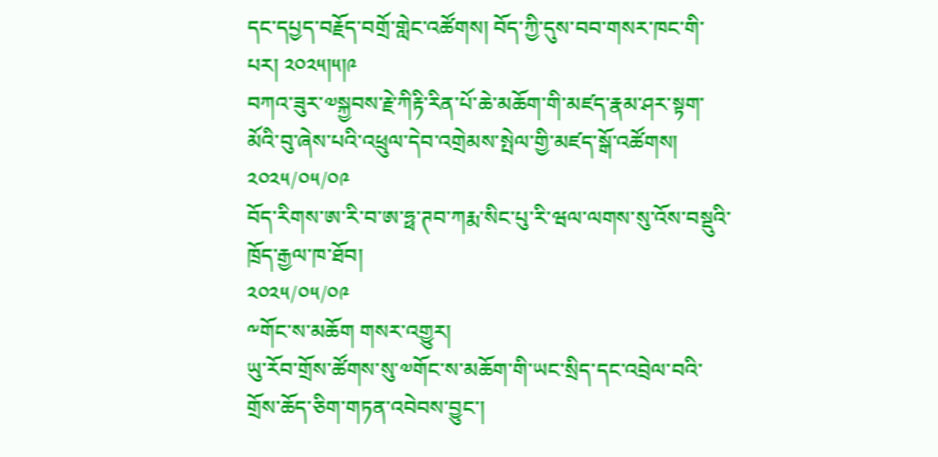དང་དཔྱད་བརྗོད་བགྲོ་གླེང་འཚོགས། བོད་ཀྱི་དུས་བབ་གསར་ཁང་གི་པར། ༢༠༢༥།༥།༩
བཀའ་ཟུར་༧སྐྱབས་རྗེ་ཀིརྟི་རིན་པོ་ཆེ་མཆོག་གི་མཛད་རྣམ་ཤར་སྟག་མོའི་བུ་ཞེས་པའི་འཕྲུལ་དེབ་འགྲེམས་སྤེལ་གྱི་མཛད་སྒོ་འཚོགས།
༢༠༢༥/༠༥/༠༩
བོད་རིགས་ཨ་རི་བ་ཨ་ཧྥ་ཊབ་ཀརྨ་སིང་པུ་རི་ཝལ་ལགས་སུ་འོས་བསྡུའི་ཁྲོད་རྒྱལ་ཁ་ཐོབ།
༢༠༢༥/༠༥/༠༩
༸གོང་ས་མཆོག གསར་འགྱུར།
ཡུ་རོབ་གྲོས་ཚོགས་སུ་༧གོང་ས་མཆོག་གི་ཡང་སྲིད་དང་འབྲེལ་བའི་གྲོས་ཆོད་ཅིག་གཏན་འབེབས་བྱུང་།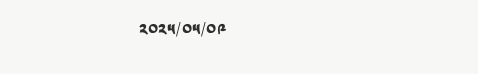༢༠༢༥/༠༥/༠༩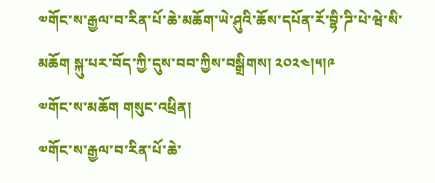༧གོང་ས་རྒྱལ་བ་རིན་པོ་ཆེ་མཆོག་ཡེ་ཤུའི་ཆོས་དཔོན་རོ་བྷི་ཌི་པེ་ཝེ་སི་མཆོག སྐུ་པར་བོད་ཀྱི་དུས་བབ་ཀྱིས་བསྒྲིགས། ༢༠༢༤།༥།༩
༧གོང་ས་མཆོག གསུང་འཕྲིན།
༧གོང་ས་རྒྱལ་བ་རིན་པོ་ཆེ་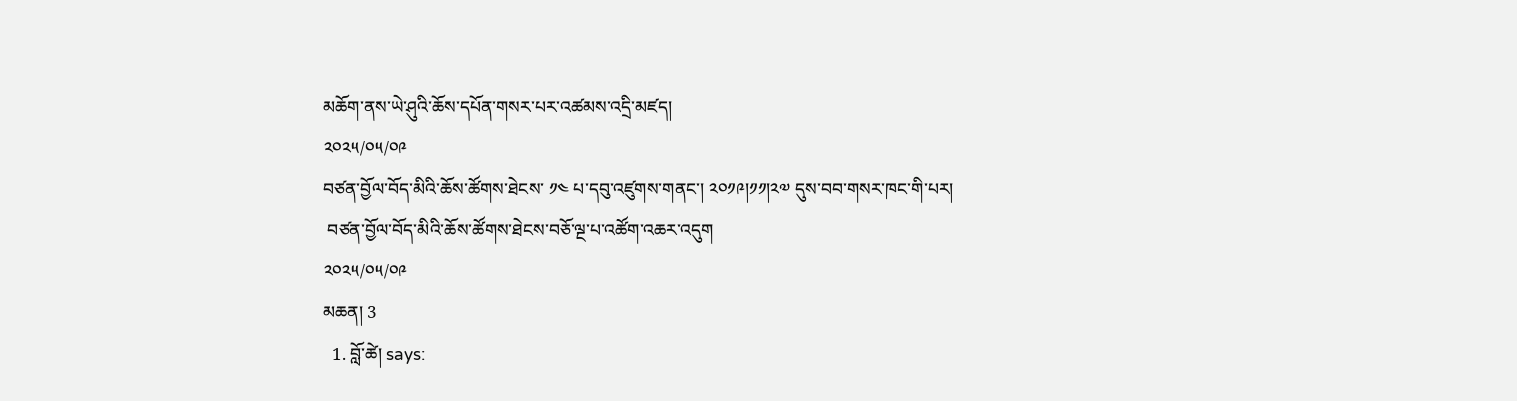མཆོག་ནས་ཡེ་ཤུའི་ཆོས་དཔོན་གསར་པར་འཚམས་འདྲི་མཛད།
༢༠༢༥/༠༥/༠༩
བཙན་བྱོལ་བོད་མིའི་ཆོས་ཚོགས་ཐེངས་ ༡༤ པ་དབུ་འཛུགས་གནང་། ༢༠༡༩།༡༡།༢༧ དུས་བབ་གསར་ཁང་གི་པར།
 བཙན་བྱོལ་བོད་མིའི་ཆོས་ཚོགས་ཐེངས་བཅོ་ལྔ་པ་འཚོག་འཆར་འདུག
༢༠༢༥/༠༥/༠༩
མཆན། 3
  1. བློ་ཚེ། says: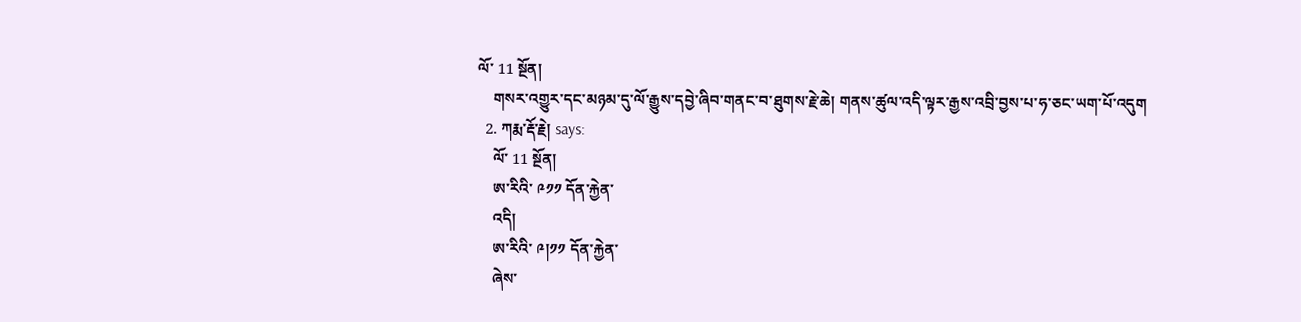ལོ་ 11 སྔོན།
    གསར་འགྱུར་དང་མཉམ་དུ་ལོ་རྒྱུས་དབྱེ་ཞིབ་གནང་བ་ཐུགས་རྗེ་ཆེ། གནས་ཚུལ་འདི་ལྟར་རྒྱས་འབྲི་བྱས་པ་ཧ་ཅང་ཡག་པོ་འདུག
  2. ཀརྨ་རྡོ་རྗེ། says:
    ལོ་ 11 སྔོན།
    ཨ་རིའི་ ༩༡༡ དོན་རྐྱེན་
    འདི།
    ཨ་རིའི་ ༩།༡༡ དོན་རྐྱེན་
    ཞེས་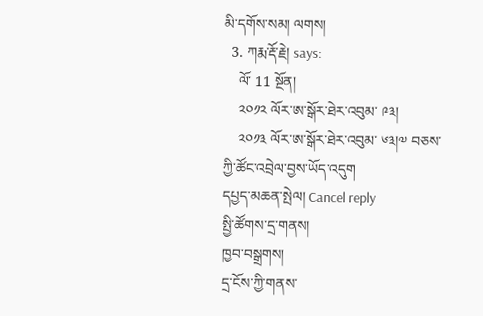མི་དགོས་སམ། ལགས།
  3. ཀརྨ་རྡོ་རྗེ། says:
    ལོ་ 11 སྔོན།
    ༢༠༡༢ ལོར་ཨ་སྒོར་ཐེར་འབུམ་ ༩༣།
    ༢༠༡༣ ལོར་ཨ་སྒོར་ཐེར་འབུམ་ ༦༣།༧ བཅས་ཀྱི་ཚོང་འབྲེལ་བྱས་ཡོད་འདུག
དཔྱད་མཆན་སྤེལ། Cancel reply
སྤྱི་ཚོགས་དྲ་གནས།
ཁྱབ་བསྒྲགས།
དྲ་ངོས་ཀྱི་གནས་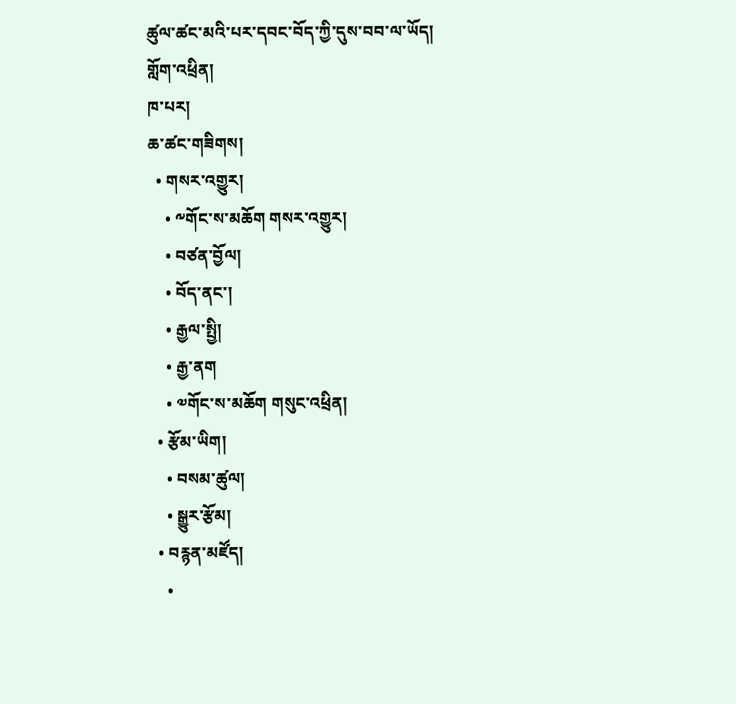ཚུལ་ཚང་མའི་པར་དབང་བོད་ཀྱི་དུས་བབ་ལ་ཡོད།
གློག་འཕྲིན།
ཁ་པར།
ཆ་ཚང་གཟིགས།
  • གསར་འགྱུར།
    • ༸གོང་ས་མཆོག གསར་འགྱུར།
    • བཙན་བྱོལ།
    • བོད་ནང་།
    • རྒྱལ་སྤྱི།
    • རྒྱ་ནག
    • ༧གོང་ས་མཆོག གསུང་འཕྲིན།
  • རྩོམ་ཡིག།
    • བསམ་ཚུལ།
    • སྒྱུར་རྩོམ།
  • བརྙན་མཛོད།
    •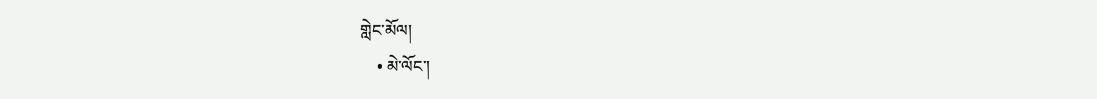གླེང་མོལ།
    • མེ་ལོང་།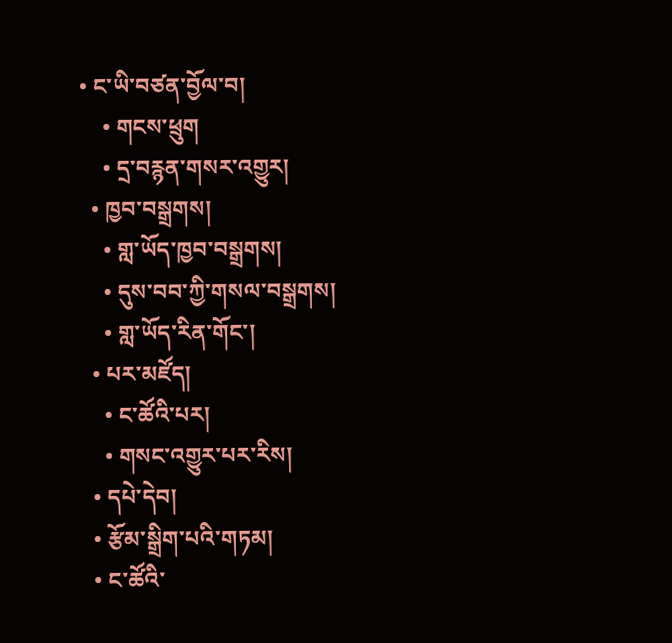• ང་ཡི་བཙན་བྱོལ་བ།
    • གངས་ཕྲུག
    • དྲ་བརྙན་གསར་འགྱུར།
  • ཁྱབ་བསྒྲགས།
    • གླ་ཡོད་ཁྱབ་བསྒྲགས།
    • དུས་བབ་ཀྱི་གསལ་བསྒྲགས།
    • གླ་ཡོད་རིན་གོང་།
  • པར་མཛོད།
    • ང་ཚོའི་པར།
    • གསང་འགྱུར་པར་རིས།
  • དཔེ་དེབ།
  • རྩོམ་སྒྲིག་པའི་གཏམ།
  • ང་ཚོའི་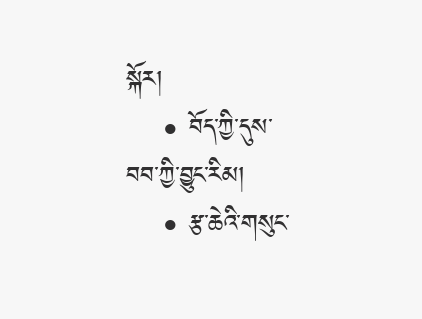སྐོར།
    • བོད་ཀྱི་དུས་བབ་ཀྱི་བྱུང་རིམ།
    • རྩ་ཆེའི་གསུང་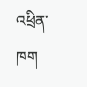འཕྲིན་ཁག